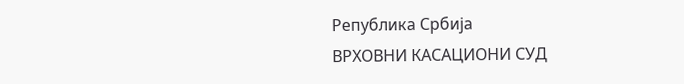Република Србија
ВРХОВНИ КАСАЦИОНИ СУД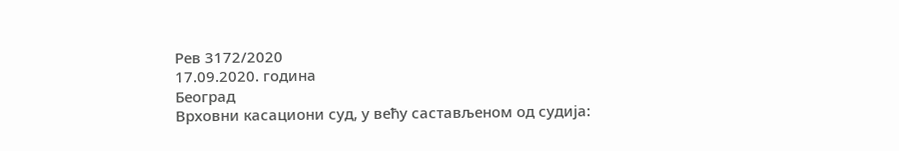Рев 3172/2020
17.09.2020. година
Београд
Врховни касациони суд, у већу састављеном од судија: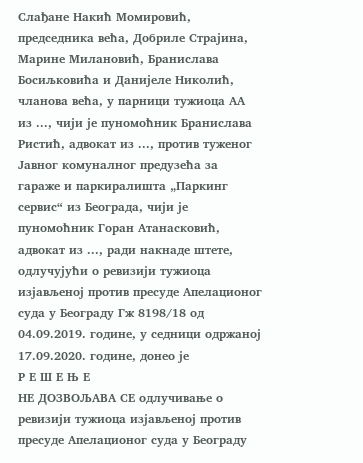Слађане Накић Момировић, председника већа, Добриле Страјина, Марине Милановић, Бранислава Босиљковића и Данијеле Николић, чланова већа, у парници тужиоца АА из ..., чији је пуномоћник Бранислава Ристић, адвокат из ..., против туженог Јавног комуналног предузећа за гараже и паркиралишта „Паркинг сервис“ из Београда, чији је пуномоћник Горан Атанасковић, адвокат из ..., ради накнаде штете, одлучујући о ревизији тужиоца изјављеној против пресуде Апелационог суда у Београду Гж 8198/18 од 04.09.2019. године, у седници одржаној 17.09.2020. године, донео је
Р Е Ш Е Њ Е
НЕ ДОЗВОЉАВА СЕ одлучивање о ревизији тужиоца изјављеној против пресуде Апелационог суда у Београду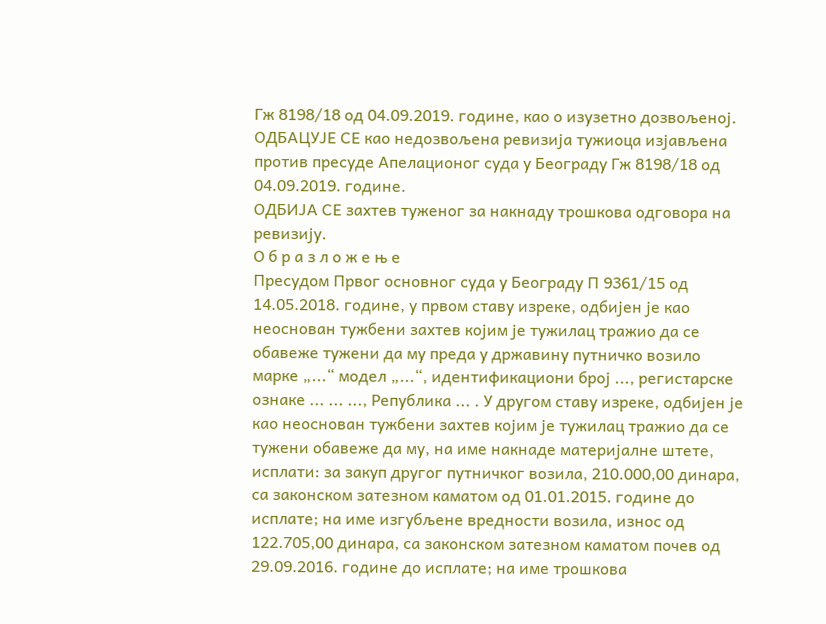Гж 8198/18 од 04.09.2019. године, као о изузетно дозвољеној.
ОДБАЦУЈЕ СЕ као недозвољена ревизија тужиоца изјављена против пресуде Апелационог суда у Београду Гж 8198/18 од 04.09.2019. године.
ОДБИЈА СЕ захтев туженог за накнаду трошкова одговора на ревизију.
О б р а з л о ж е њ е
Пресудом Првог основног суда у Београду П 9361/15 од 14.05.2018. године, у првом ставу изреке, одбијен је као неоснован тужбени захтев којим је тужилац тражио да се обавеже тужени да му преда у државину путничко возило марке „...“ модел „...“, идентификациони број ..., регистарске ознаке ... ... ..., Република ... . У другом ставу изреке, одбијен је као неоснован тужбени захтев којим је тужилац тражио да се тужени обавеже да му, на име накнаде материјалне штете, исплати: за закуп другог путничког возила, 210.000,00 динара, са законском затезном каматом од 01.01.2015. године до исплате; на име изгубљене вредности возила, износ од 122.705,00 динара, са законском затезном каматом почев од 29.09.2016. године до исплате; на име трошкова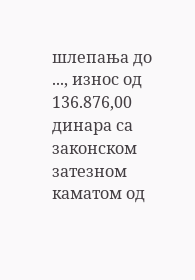шлепања до ..., износ од 136.876,00 динара са законском затезном каматом од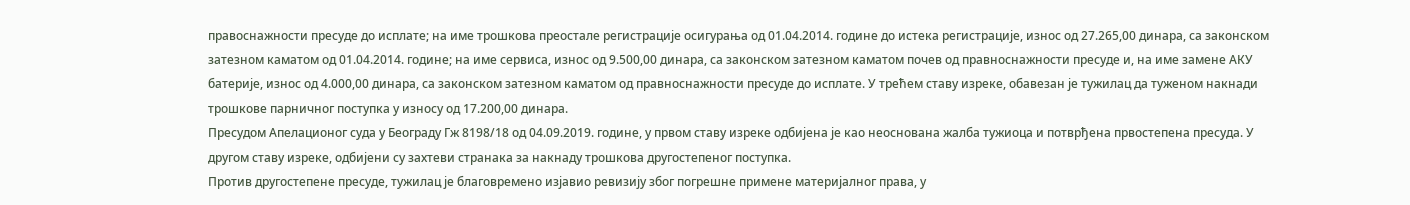правоснажности пресуде до исплате; на име трошкова преостале регистрације осигурања од 01.04.2014. године до истека регистрације, износ од 27.265,00 динара, са законском затезном каматом од 01.04.2014. године; на име сервиса, износ од 9.500,00 динара, са законском затезном каматом почев од правноснажности пресуде и, на име замене АКУ батерије, износ од 4.000,00 динара, са законском затезном каматом од правноснажности пресуде до исплате. У трећем ставу изреке, обавезан је тужилац да туженом накнади трошкове парничног поступка у износу од 17.200,00 динара.
Пресудом Апелационог суда у Београду Гж 8198/18 од 04.09.2019. године, у првом ставу изреке одбијена је као неоснована жалба тужиоца и потврђена првостепена пресуда. У другом ставу изреке, одбијени су захтеви странака за накнаду трошкова другостепеног поступка.
Против другостепене пресуде, тужилац је благовремено изјавио ревизију због погрешне примене материјалног права, у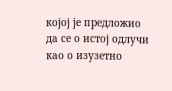којој је предложио да се о истој одлучи као о изузетно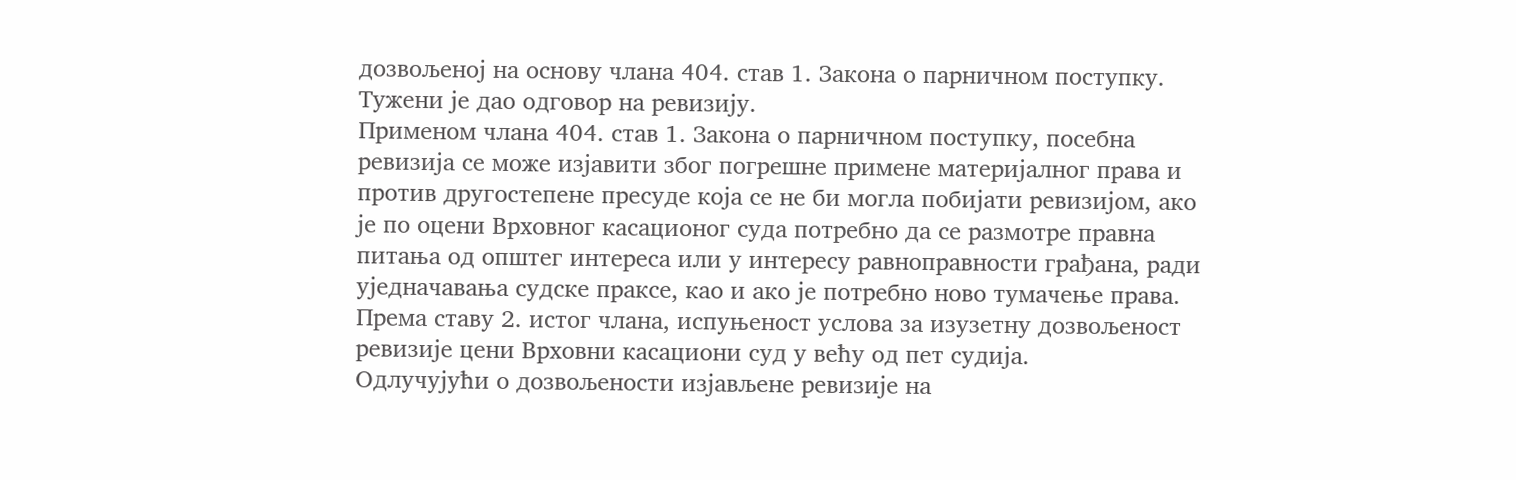дозвољеној на основу члана 404. став 1. Закона о парничном поступку.
Тужени је дао одговор на ревизију.
Применом члана 404. став 1. Закона о парничном поступку, посебна ревизија се може изјавити због погрешне примене материјалног права и против другостепене пресуде која се не би могла побијати ревизијом, ако је по оцени Врховног касационог суда потребно да се размотре правна питања од општег интереса или у интересу равноправности грађана, ради уједначавања судске праксе, као и ако је потребно ново тумачење права. Према ставу 2. истог члана, испуњеност услова за изузетну дозвољеност ревизије цени Врховни касациони суд у већу од пет судија.
Одлучујући о дозвољености изјављене ревизије на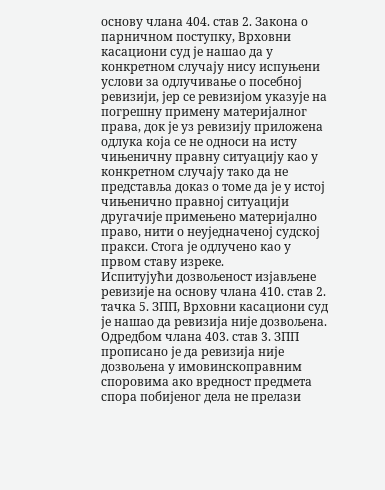основу члана 404. став 2. Закона о парничном поступку, Врховни касациони суд је нашао да у конкретном случају нису испуњени услови за одлучивање о посебној ревизији, јер се ревизијом указује на погрешну примену материјалног права, док је уз ревизију приложена одлука која се не односи на исту чињеничну правну ситуацију као у конкретном случају тако да не представља доказ о томе да је у истој чињенично правној ситуацији другачије примењено материјално право, нити о неуједначеној судској пракси. Стога је одлучено као у првом ставу изреке.
Испитујући дозвољеност изјављене ревизије на основу члана 410. став 2. тачка 5. ЗПП, Врховни касациони суд је нашао да ревизија није дозвољена.
Одредбом члана 403. став 3. ЗПП прописано је да ревизија није дозвољена у имовинскоправним споровима ако вредност предмета спора побијеног дела не прелази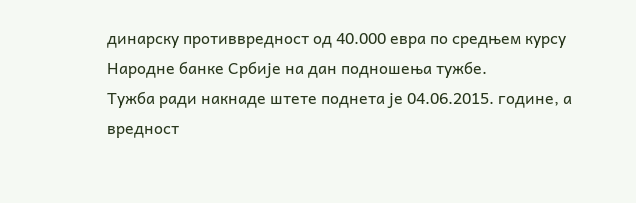динарску противвредност од 40.000 евра по средњем курсу Народне банке Србије на дан подношења тужбе.
Тужба ради накнаде штете поднета је 04.06.2015. године, а вредност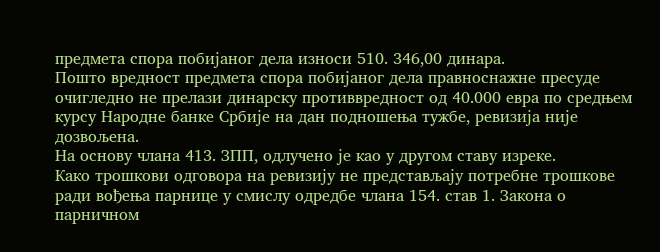предмета спора побијаног дела износи 510. 346,00 динара.
Пошто вредност предмета спора побијаног дела правноснажне пресуде очигледно не прелази динарску противвредност од 40.000 евра по средњем курсу Народне банке Србије на дан подношења тужбе, ревизија није дозвољена.
На основу члана 413. ЗПП, одлучено је као у другом ставу изреке.
Како трошкови одговора на ревизију не представљају потребне трошкове ради вођења парнице у смислу одредбе члана 154. став 1. Закона о парничном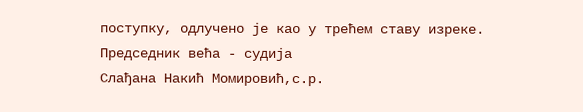поступку, одлучено је као у трећем ставу изреке.
Председник већа - судија
Слађана Накић Момировић,с.р.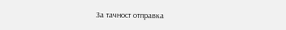За тачност отправка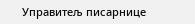Управитељ писарнице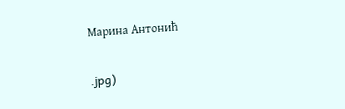Марина Антонић

.jpg)